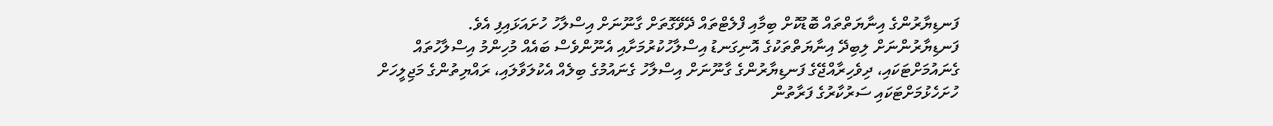ފަނޑިޔާރުންގެ އިނާޔަތްތައް ބޮޑުކޮށް ބިމާއި ފްލެޓްތައް ދޭވޭގޮތަށް ގާނޫނަށް އިސްލާހު ހުށައަޅައިފި އެވެ.
ފަނޑިޔާރުންނަށް ލިބިދޭ އިނާޔަތްތަކުގެ އޮނިގަނޑު އިސްލާހުކުރުމަށާއި އެނޫންވެސް ބައެއް މުހިންމު އިސްލާހުތައް ގެނައުމަށްޓަކައި، ދިވެހިރާއްޖޭގެ ފަނޑިޔާރުންގެ ގާނޫނަށް އިސްލާހު ގެނައުމުގެ ބިލެއް އެކުލަވާލައި، ރައްޔިތުންގެ މަޖިލީހަށް ހުށަހެޅުމަށްޓަކައި ސަރުކާރުގެ ފަރާތުން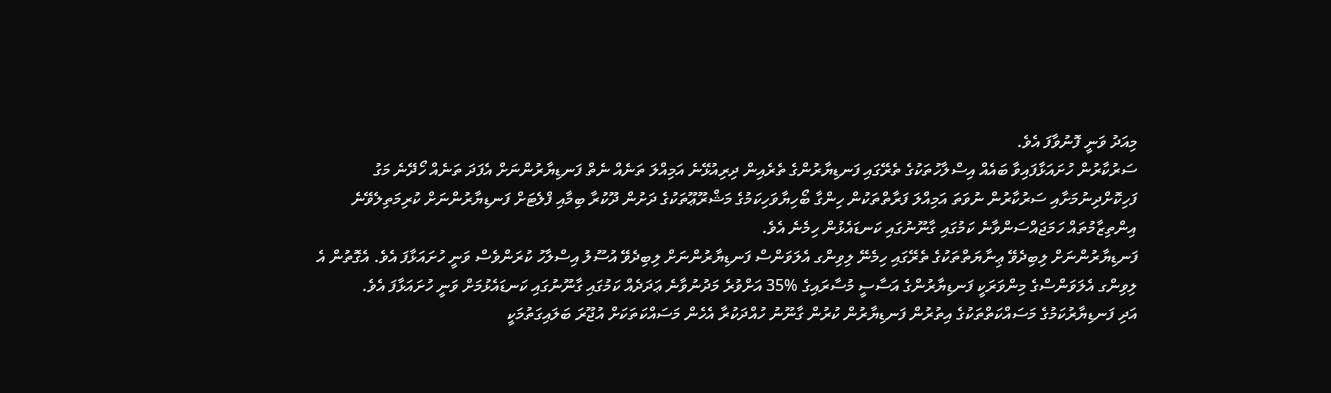މިއަދު ވަނީ ފޮނުވާފަ އެވެ.
ސަރުކާރުން ހުށައަޅާފައިވާ ބައެއް އިސްލާހުތަކުގެ ތެރޭގައި ފަނޑިޔާރުންގެ ތެރެއިން ދިރިއުޅޭނެ އަމިއްލަ ތަނެއް ނެތް ފަނޑިޔާރުންނަށް އެފަދަ ތަނެއް ހޯދޭނެ މަގު ފަހިކޮށްދިނުމަށާއި ސަރުކާރުން ނުވަތަ އަމިއްލަ ފަރާތްތަކުން ހިންގާ ބޯހިޔާވަހިކަމުގެ މަޝްރޫޢޫތަކުގެ ދަށުން ދޫކުރާ ބިމާއި ފްލެޓަށް ފަނޑިޔާރުންނަށް ކުރިމަތިލެވޭނެ އިންތިޒާމުތައް ހަމަޖައްސަންވާނެ ކަމުގައި ގާނޫނުގައި ކަނޑައެޅުން ހިމެނެ އެވެ.
ފަނޑިޔާރުންނަށް ލިބިދެވޭ ޢިނާޔަތްތަކުގެ ތެރޭގައި ހިމެނޭ ލިވިންގ އެލަވަންސް ފަނޑިޔާރުންނަށް ލިބިދެވޭ އުސޫލު އިސްލާހު ކުރަންވެސް ވަނީ ހުށައަޅާފަ އެވެ. އެގޮތުން އެ ލިވިންގ އެލަވަންސްގެ މިންވަރަކީ ފަނޑިޔާރުންގެ އަސާސީ މުސާރައިގެ %35 އަށްވުރެ މަދުނުވާނެ ޢަދަދެއް ކަމުގައި ގާނޫނުގައި ކަނޑައެޅުމަށް ވަނީ ހުށައަޅާފަ އެވެ.
އަދި ފަނޑިޔާރުކަމުގެ މަސައްކަތްތަކުގެ އިތުރުން ފަނޑިޔާރުން ކުރުން ގާނޫނު ހުއްދަކުރާ އެހެން މަސައްކަތަކަށް އުޖޫރަ ބަލައިގަތުމަކީ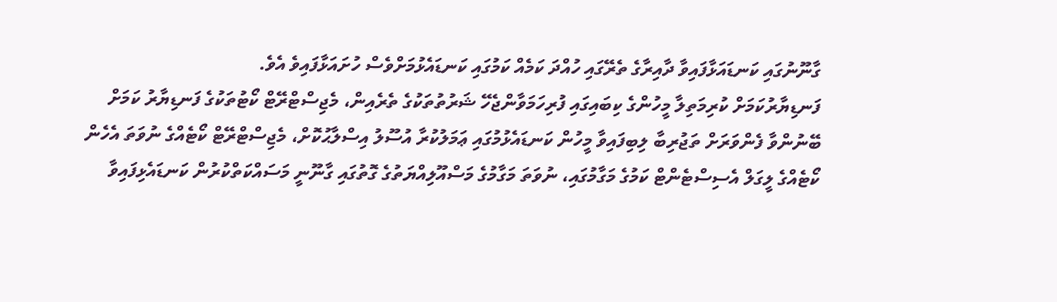ގާނޫނުގައި ކަނޑައަޅާފައިވާ ދާއިރާގެ ތެރޭގައި ހުއްދަ ކަމެއް ކަމުގައި ކަނޑައެޅުމަށްވެސް ހުށައަޅާފައިވެ އެވެ.
ފަނޑިޔާރުކަމަށް ކުރިމަތިލާ މީހުންގެ ކިބައިގައި ފުރިހަމަވާންޖެހޭ ޝަރުތުތަކުގެ ތެރެއިން، މެޖިސްޓްރޭޓް ކޯޓުތަކުގެ ފަނޑިޔާރު ކަމަށް ބޭނުންވާ ފެންވަރަށް ތަޖުރިބާ ލިބިފައިވާ މީހުން ކަނޑައެޅުމުގައި ޢަމަލުކުރާ އުސޫލު އިސްލާޙުކޮށް، މެޖިސްޓްރޭޓް ކޯޓެއްގެ ނުވަތަ އެހެން ކޯޓެއްގެ ލީގަލް އެސިސްޓެންޓް ކަމުގެ މަގާމުގައި، ނުވަތަ މަގާމުގެ މަސްއޫލިއްޔަތުގެ ގޮތުގައި ގާނޫނީ މަސައްކަތްކުރުން ކަނޑައެޅިފައިވާ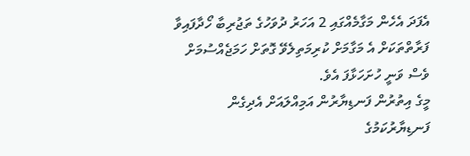އެފަދަ އެހެން މަގާމެއްގައި 2 އަހަރު ދުވަހުގެ ތަޖުރިބާ ހޯދާފައިވާ ފަރާތްތަކަށް އެ މަގާމަށް ކުރިމަތިލެވޭ ގޮތަށް ހަމަޖެއްސުމަށް ވެސް ވަނީ ހުށަހަޅާފަ އެވެ.
މީގެ އިތުރުން ފަނޑިޔާރުން އަމިއްލައަށް އެދިގެން ފަނޑިޔާރުކަމުގެ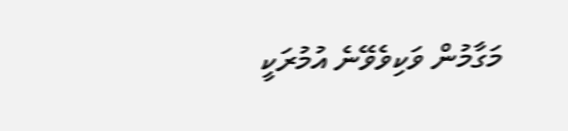މަގާމުން ވަކިވެވޭނެ އުމުރަކީ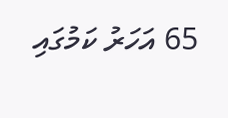65 އަހަރު ކަމުގައި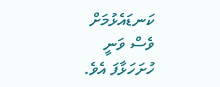ކަނޑައެޅުމަށް ވެސް ވަނީ ހުށަހަޅާފަ އެވެ.